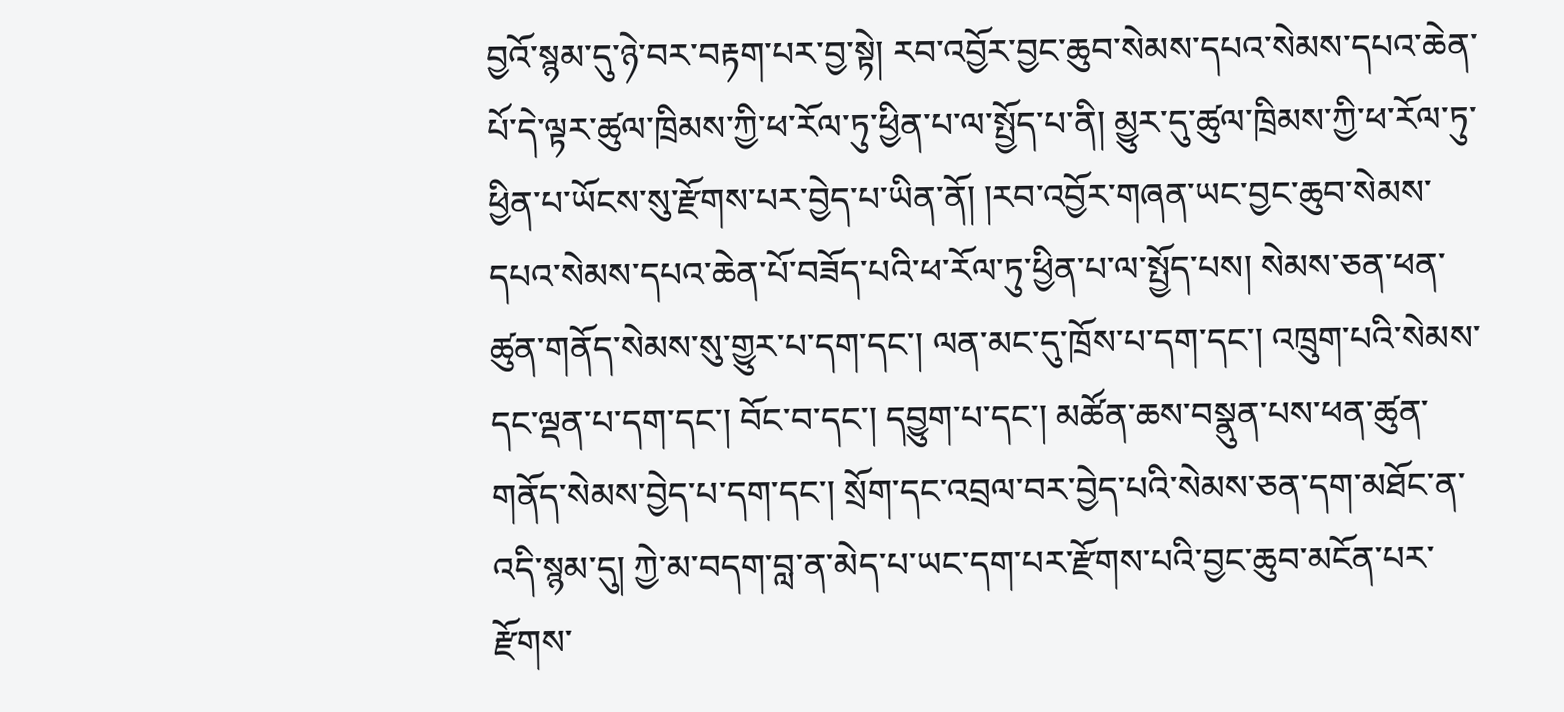བྱའོ་སྙམ་དུ་ཉེ་བར་བརྟག་པར་བྱ་སྟེ། རབ་འབྱོར་བྱང་ཆུབ་སེམས་དཔའ་སེམས་དཔའ་ཆེན་པོ་དེ་ལྟར་ཚུལ་ཁྲིམས་ཀྱི་ཕ་རོལ་ཏུ་ཕྱིན་པ་ལ་སྤྱོད་པ་ནི། མྱུར་དུ་ཚུལ་ཁྲིམས་ཀྱི་ཕ་རོལ་ཏུ་ཕྱིན་པ་ཡོངས་སུ་རྫོགས་པར་བྱེད་པ་ཡིན་ནོ། །རབ་འབྱོར་གཞན་ཡང་བྱང་ཆུབ་སེམས་དཔའ་སེམས་དཔའ་ཆེན་པོ་བཟོད་པའི་ཕ་རོལ་ཏུ་ཕྱིན་པ་ལ་སྤྱོད་པས། སེམས་ཅན་ཕན་ཚུན་གནོད་སེམས་སུ་གྱུར་པ་དག་དང་། ལན་མང་དུ་ཁྲོས་པ་དག་དང་། འཁྲུག་པའི་སེམས་དང་ལྡན་པ་དག་དང་། བོང་བ་དང་། དབྱུག་པ་དང་། མཚོན་ཆས་བསྣུན་པས་ཕན་ཚུན་གནོད་སེམས་བྱེད་པ་དག་དང་། སྲོག་དང་འབྲལ་བར་བྱེད་པའི་སེམས་ཅན་དག་མཐོང་ན་འདི་སྙམ་དུ། ཀྱེ་མ་བདག་བླ་ན་མེད་པ་ཡང་དག་པར་རྫོགས་པའི་བྱང་ཆུབ་མངོན་པར་རྫོགས་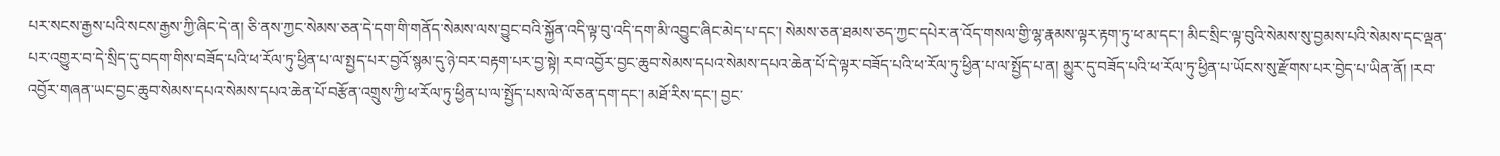པར་སངས་རྒྱས་པའི་སངས་རྒྱས་ཀྱི་ཞིང་དེ་ན། ཅི་ནས་ཀྱང་སེམས་ཅན་དེ་དག་གི་གནོད་སེམས་ལས་བྱུང་བའི་སྐྱོན་འདི་ལྟ་བུ་འདི་དག་མི་འབྱུང་ཞིང་མེད་པ་དང་། སེམས་ཅན་ཐམས་ཅད་ཀྱང་དཔེར་ན་འོད་གསལ་གྱི་ལྷ་རྣམས་ལྟར་རྟག་ཏུ་ཕ་མ་དང་། མིང་སྲིང་ལྟ་བུའི་སེམས་སུ་བྱམས་པའི་སེམས་དང་ལྡན་པར་འགྱུར་བ་དེ་སྲིད་དུ་བདག་གིས་བཟོད་པའི་ཕ་རོལ་ཏུ་ཕྱིན་པ་ལ་སྤྱད་པར་བྱའོ་སྙམ་དུ་ཉེ་བར་བརྟག་པར་བྱ་སྟེ། རབ་འབྱོར་བྱང་ཆུབ་སེམས་དཔའ་སེམས་དཔའ་ཆེན་པོ་དེ་ལྟར་བཟོད་པའི་ཕ་རོལ་ཏུ་ཕྱིན་པ་ལ་སྤྱོད་པ་ན། མྱུར་དུ་བཟོད་པའི་ཕ་རོལ་ཏུ་ཕྱིན་པ་ཡོངས་སུ་རྫོགས་པར་བྱེད་པ་ཡིན་ནོ། །རབ་འབྱོར་གཞན་ཡང་བྱང་ཆུབ་སེམས་དཔའ་སེམས་དཔའ་ཆེན་པོ་བརྩོན་འགྲུས་ཀྱི་ཕ་རོལ་ཏུ་ཕྱིན་པ་ལ་སྤྱོད་པས་ལེ་ལོ་ཅན་དག་དང་། མཐོ་རིས་དང་། བྱང་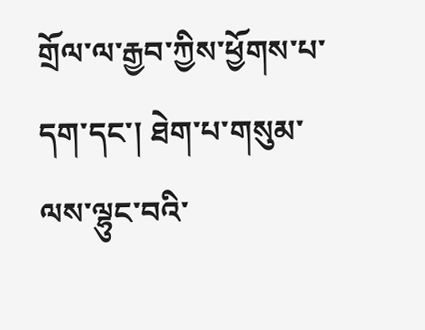གྲོལ་ལ་རྒྱབ་ཀྱིས་ཕྱོགས་པ་དག་དང་། ཐེག་པ་གསུམ་ལས་ལྷུང་བའི་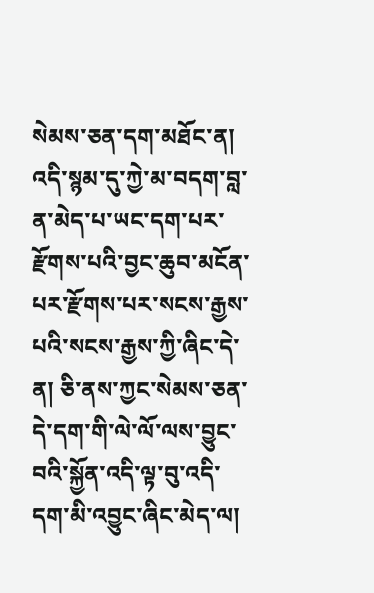སེམས་ཅན་དག་མཐོང་ན། འདི་སྙམ་དུ་ཀྱེ་མ་བདག་བླ་ན་མེད་པ་ཡང་དག་པར་རྫོགས་པའི་བྱང་ཆུབ་མངོན་པར་རྫོགས་པར་སངས་རྒྱས་པའི་སངས་རྒྱས་ཀྱི་ཞིང་དེ་ན། ཅི་ནས་ཀྱང་སེམས་ཅན་དེ་དག་གི་ལེ་ལོ་ལས་བྱུང་བའི་སྐྱོན་འདི་ལྟ་བུ་འདི་དག་མི་འབྱུང་ཞིང་མེད་ལ།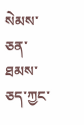སེམས་ཅན་ཐམས་ཅད་ཀྱང་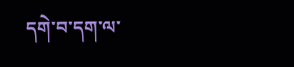དགེ་བ་དག་ལ་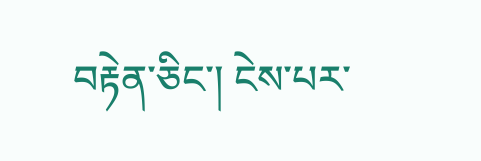བརྟེན་ཅིང་། ངེས་པར་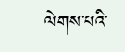ལེགས་པའི་